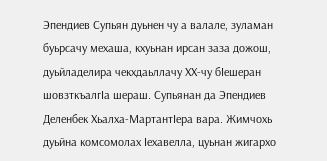Эпендиев Супьян дуьнен чу а валале, зуламан буьрсачу мехаша, кхуьнан ирсан заза дожош, дуьйладелира чекхдаьллачу ХХ-чу бIешеран шовзткъалгIа шераш. Супьянан да Эпендиев Деленбек Хьалха-МартантIера вара. Жимчохь дуьйна комсомолах Iехавелла, цуьнан жигархо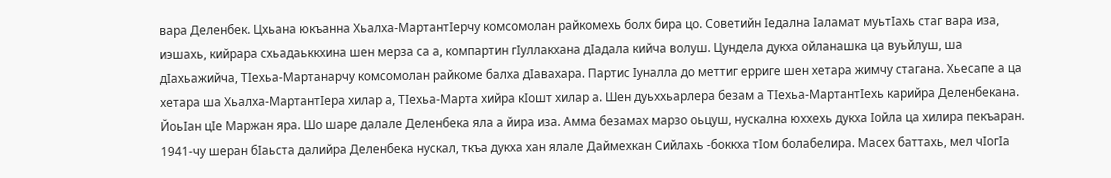вара Деленбек. Цхьана юкъанна Хьалха-МартантIерчу комсомолан райкомехь болх бира цо. Советийн Iедална Iаламат муьтIахь стаг вара иза, иэшахь, кийрара схьадаьккхина шен мерза са а, компартин гIуллакхана дIадала кийча волуш. Цундела дукха ойланашка ца вуьйлуш, ша дIахьажийча, ТIехьа-Мартанарчу комсомолан райкоме балха дIавахара. Партис Iуналла до меттиг ерриге шен хетара жимчу стагана. Хьесапе а ца хетара ша Хьалха-МартантIера хилар а, ТIехьа-Марта хийра кIошт хилар а. Шен дуьххьарлера безам а ТIехьа-МартантIехь карийра Деленбекана. ЙоьIан цIе Маржан яра. Шо шаре далале Деленбека яла а йира иза. Амма безамах марзо оьцуш, нускална юххехь дукха Iойла ца хилира пекъаран. 1941-чу шеран бIаьста далийра Деленбека нускал, ткъа дукха хан ялале Даймехкан Сийлахь -боккха тIом болабелира. Масех баттахь, мел чIогIа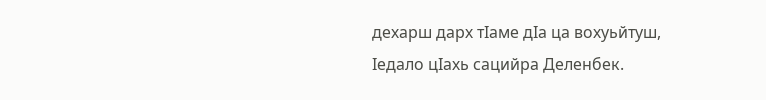дехарш дарх тIаме дIа ца вохуьйтуш, Iедало цIахь сацийра Деленбек.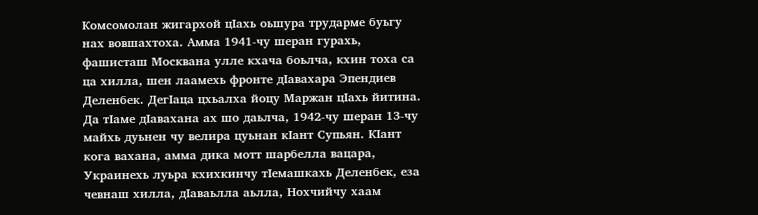Комсомолан жигархой цIахь оьшура трударме буьгу нах вовшахтоха. Амма 1941-чу шеран гурахь, фашисташ Москвана улле кхача боьлча, кхин тоха са ца хилла, шен лаамехь фронте дIавахара Эпендиев Деленбек. ДегIаца цхьалха йоцу Маржан цIахь йитина. Да тIаме дIавахана ах шо даьлча, 1942-чу шеран 13-чу майхь дуьнен чу велира цуьнан кIант Супьян. КIант кога вахана, амма дика мотт шарбелла вацара, Украинехь луьра кхихкинчу тIемашкахь Деленбек, еза чевнаш хилла, дIаваьлла аьлла, Нохчийчу хаам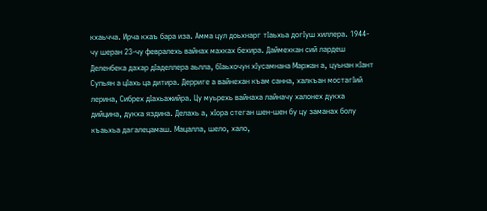кхаьчча. Ирча кхаъ бара иза. Амма цул доьхнарг тIаьхьа догIуш хиллера. 1944-чу шеран 23-чу февралехь вайнах махках бехира. Даймехкан сий лардеш Деленбека дахар дIаделлера аьлла, бIаьхочун хIусамнана Маржан а, цуьнан кIант Супьян а цIахь ца дитира. Дерриге а вайнехан къам санна, халкъан мостагIий лерина, Сибрех дIахьажийра. Цу муьрехь вайнаха лайначу халонех дукха дийцина, дукха яздина. Делахь а, хIора стеган шен-шен бу цу заманах болу къаьхьа дагалецамаш. Мацалла, шело, хало,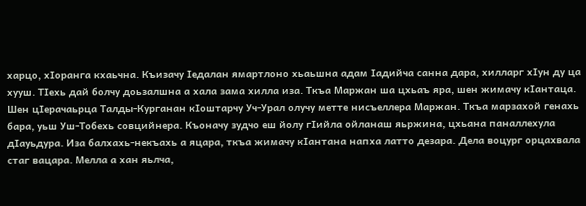харцо, хIоранга кхаьчна. Къизачу Iедалан ямартлоно хьаьшна адам Iадийча санна дара, хилларг хIун ду ца хууш. ТIехь дай болчу доьзалшна а хала зама хилла иза. Ткъа Маржан ша цхьаъ яра, шен жимачу кIантаца. Шен цIерачаьрца Талды-Курганан кIоштарчу Уч-Урал олучу метте нисъеллера Маржан. Ткъа марзахой генахь бара, уьш Уш-Тобехь совцийнера. Къоначу зудчо еш йолу гIийла ойланаш яьржина, цхьана паналлехула дIауьдура. Иза балхахь-некъахь а яцара, ткъа жимачу кIантана напха латто дезара. Дела воцург орцахвала стаг вацара. Мелла а хан яьлча,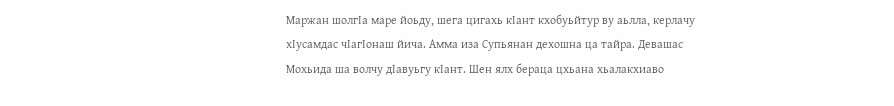Маржан шолгIа маре йоьду, шега цигахь кIант кхобуьйтур ву аьлла, керлачу хIусамдас чIагIонаш йича. Амма иза Супьянан дехошна ца тайра. Девашас Мохьида ша волчу дIавуьгу кIант. Шен ялх бераца цхьана хьалакхиаво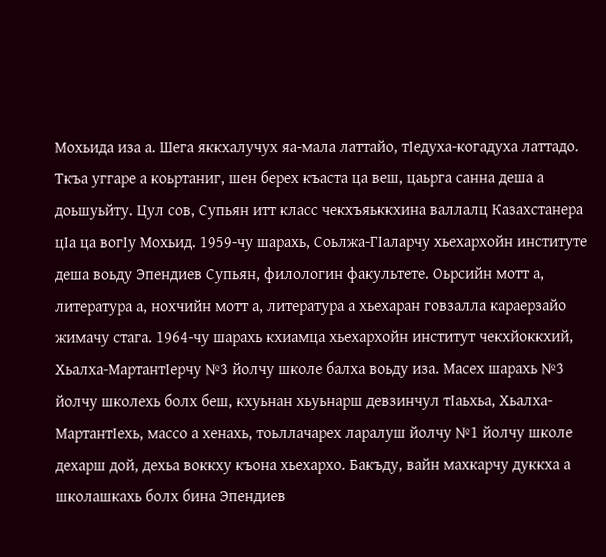Мохьида иза а. Шега яккхалучух яа-мала латтайо, тIедуха-когадуха латтадо. Ткъа уггаре а коьртаниг, шен берех къаста ца веш, цаьрга санна деша а доьшуьйту. Цул сов, Супьян итт класс чекхъяьккхина валлалц Казахстанера цIа ца вогIу Мохьид. 1959-чу шарахь, Соьлжа-ГIаларчу хьехархойн институте деша воьду Эпендиев Супьян, филологин факультете. Оьрсийн мотт а, литература а, нохчийн мотт а, литература а хьехаран говзалла караерзайо жимачу стага. 1964-чу шарахь кхиамца хьехархойн институт чекхйоккхий, Хьалха-МартантIерчу №3 йолчу школе балха воьду иза. Масех шарахь №3 йолчу школехь болх беш, кхуьнан хьуьнарш девзинчул тIаьхьа, Хьалха-МартантIехь, массо а хенахь, тоьллачарех ларалуш йолчу №1 йолчу школе дехарш дой, дехьа воккху къона хьехархо. Бакъду, вайн махкарчу дуккха а школашкахь болх бина Эпендиев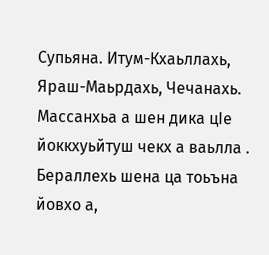Супьяна. Итум-Кхаьллахь, Яраш-Маьрдахь, Чечанахь. Массанхьа а шен дика цIе йоккхуьйтуш чекх а ваьлла . Бераллехь шена ца тоьъна йовхо а,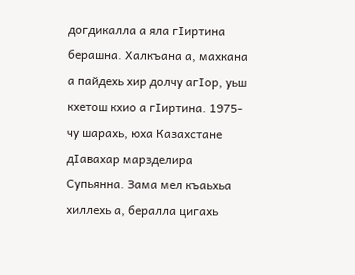догдикалла а яла гIиртина берашна. Халкъана а, махкана а пайдехь хир долчу агIор, уьш кхетош кхио а гIиртина. 1975-чу шарахь, юха Казахстане дIавахар марзделира Супьянна. Зама мел къаьхьа хиллехь а, бералла цигахь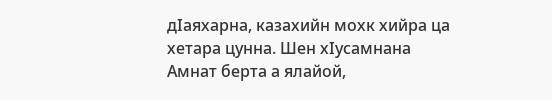дIаяхарна, казахийн мохк хийра ца хетара цунна. Шен хIусамнана Амнат берта а ялайой,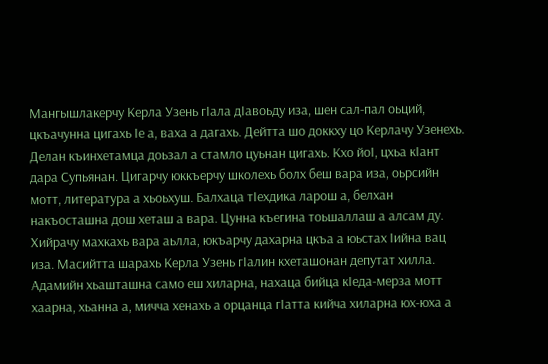Мангышлакерчу Керла Узень гIала дIавоьду иза, шен сал-пал оьций, цкъачунна цигахь Iе а, ваха а дагахь. Дейтта шо доккху цо Керлачу Узенехь. Делан къинхетамца доьзал а стамло цуьнан цигахь. Кхо йоI, цхьа кIант дара Супьянан. Цигарчу юккъерчу школехь болх беш вара иза, оьрсийн мотт, литература а хьоьхуш. Балхаца тIехдика ларош а, белхан накъосташна дош хеташ а вара. Цунна къегина тоьшаллаш а алсам ду. Хийрачу махкахь вара аьлла, юкъарчу дахарна цкъа а юьстах Iийна вац иза. Масийтта шарахь Керла Узень гIалин кхеташонан депутат хилла. Адамийн хьашташна само еш хиларна, нахаца бийца кIеда-мерза мотт хаарна, хьанна а, мичча хенахь а орцанца гIатта кийча хиларна юх-юха а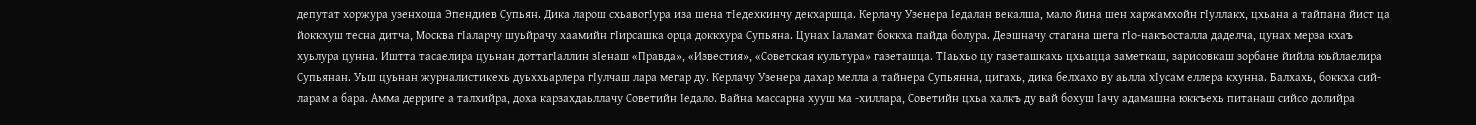депутат хоржура узенхоша Эпендиев Супьян. Дика ларош схьавогIура иза шена тIедехкинчу декхаршца. Керлачу Узенера Iедалан векалша, мало йина шен харжамхойн гIуллакх, цхьана а тайпана йист ца йоккхуш тесна дитча, Москва гIаларчу шуьйрачу хаамийн гIирсашка орца доккхура Супьяна. Цунах Iаламат боккха пайда болура. Деэшначу стагана шега гIо-накъосталла даделча, цунах мерза кхаъ хуьлура цунна. Иштта тасаелира цуьнан доттагIаллин зIенаш «Правда», «Известия», «Советская культура» газеташца. ТIаьхьо цу газеташкахь цхьацца заметкаш, зарисовкаш зорбане йийла юьйлаелира Супьянан. Уьш цуьнан журналистикехь дуьххьарлера гIулчаш лара мегар ду. Керлачу Узенера дахар мелла а тайнера Супьянна, цигахь, дика белхахо ву аьлла хIусам еллера кхунна. Балхахь, боккха сий-ларам а бара. Амма дерриге а талхийра, доха карзахдаьллачу Советийн Iедало. Вайна массарна хууш ма -хиллара, Советийн цхьа халкъ ду вай бохуш Iачу адамашна юккъехь питанаш сийсо долийра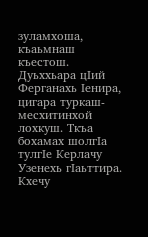зуламхоша, къаьмнаш къестош. Дуьххьара цIий Ферганахь Iенира, цигара туркаш-месхитинхой лохкуш. Ткъа бохамах шолгIа тулгIе Керлачу Узенехь гIаьттира. Кхечу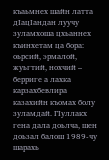къаьмнех шайн латта дIацIандан луучу зуламхоша цхьаннех къинхетам ца бора: оьрсий, эрмалой, жуьгтий, нохчий – берриге а лахка карзахбевлира казахийн къомах болу зуламдай. ГIуллакх гена дала доьлча, шен доьзал балош 1989-чу шарахь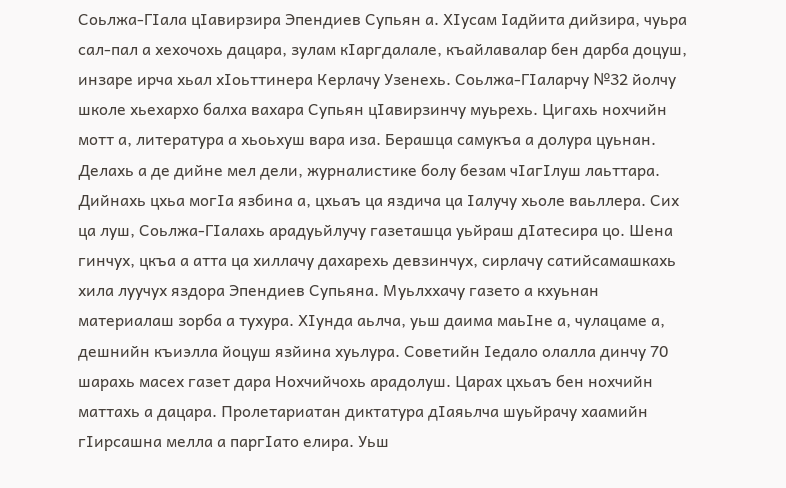Соьлжа-ГIала цIавирзира Эпендиев Супьян а. ХIусам Iадйита дийзира, чуьра сал-пал а хехочохь дацара, зулам кIаргдалале, къайлавалар бен дарба доцуш, инзаре ирча хьал хIоьттинера Керлачу Узенехь. Соьлжа-ГIаларчу №32 йолчу школе хьехархо балха вахара Супьян цIавирзинчу муьрехь. Цигахь нохчийн мотт а, литература а хьоьхуш вара иза. Берашца самукъа а долура цуьнан. Делахь а де дийне мел дели, журналистике болу безам чIагIлуш лаьттара. Дийнахь цхьа могIа язбина а, цхьаъ ца яздича ца Iалучу хьоле ваьллера. Сих ца луш, Соьлжа-ГIалахь арадуьйлучу газеташца уьйраш дIатесира цо. Шена гинчух, цкъа а атта ца хиллачу дахарехь девзинчух, сирлачу сатийсамашкахь хила луучух яздора Эпендиев Супьяна. Муьлххачу газето а кхуьнан материалаш зорба а тухура. ХIунда аьлча, уьш даима маьIне а, чулацаме а, дешнийн къиэлла йоцуш язйина хуьлура. Советийн Iедало олалла динчу 70 шарахь масех газет дара Нохчийчохь арадолуш. Царах цхьаъ бен нохчийн маттахь а дацара. Пролетариатан диктатура дIаяьлча шуьйрачу хаамийн гIирсашна мелла а паргIато елира. Уьш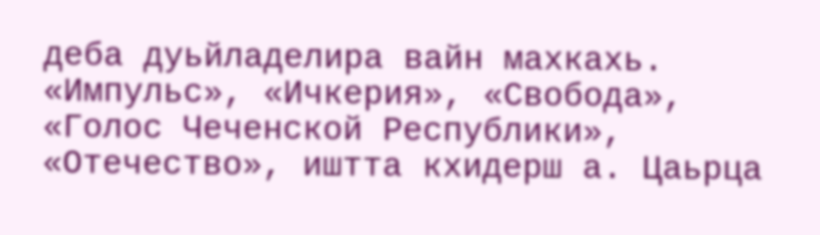деба дуьйладелира вайн махкахь. «Импульс», «Ичкерия», «Свобода», «Голос Чеченской Республики», «Отечество», иштта кхидерш а. Цаьрца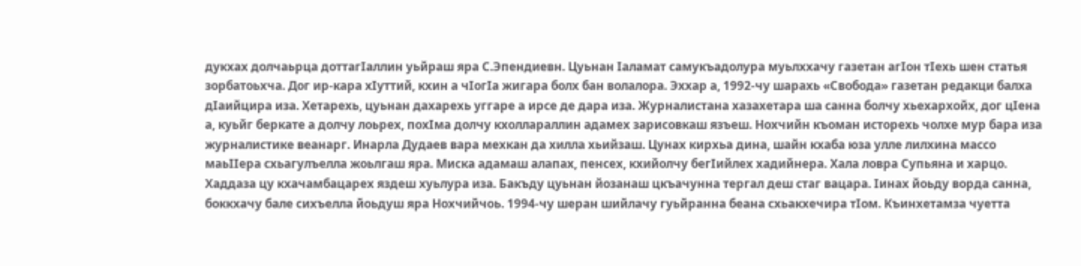дукхах долчаьрца доттагIаллин уьйраш яра С.Эпендиевн. Цуьнан Iаламат самукъадолура муьлххачу газетан агIон тIехь шен статья зорбатоьхча. Дог ир-кара хIуттий, кхин а чIогIа жигара болх бан волалора. Эххар а, 1992-чу шарахь «Свобода» газетан редакци балха дIаийцира иза. Хетарехь, цуьнан дахарехь уггаре а ирсе де дара иза. Журналистана хазахетара ша санна болчу хьехархойх, дог цIена а, куьйг беркате а долчу лоьрех, похIма долчу кхоллараллин адамех зарисовкаш язъеш. Нохчийн къоман исторехь чолхе мур бара иза журналистике веанарг. Инарла Дудаев вара мехкан да хилла хьийзаш. Цунах кирхьа дина, шайн кхаба юза улле лилхина массо маьIIера схьагулъелла жоьлгаш яра. Миска адамаш алапах, пенсех, кхийолчу бегIийлех хадийнера. Хала ловра Супьяна и харцо. Хаддаза цу кхачамбацарех яздеш хуьлура иза. Бакъду цуьнан йозанаш цкъачунна тергал деш стаг вацара. Iинах йоьду ворда санна, боккхачу бале сихъелла йоьдуш яра Нохчийчоь. 1994-чу шеран шийлачу гуьйранна беана схьакхечира тIом. Къинхетамза чуетта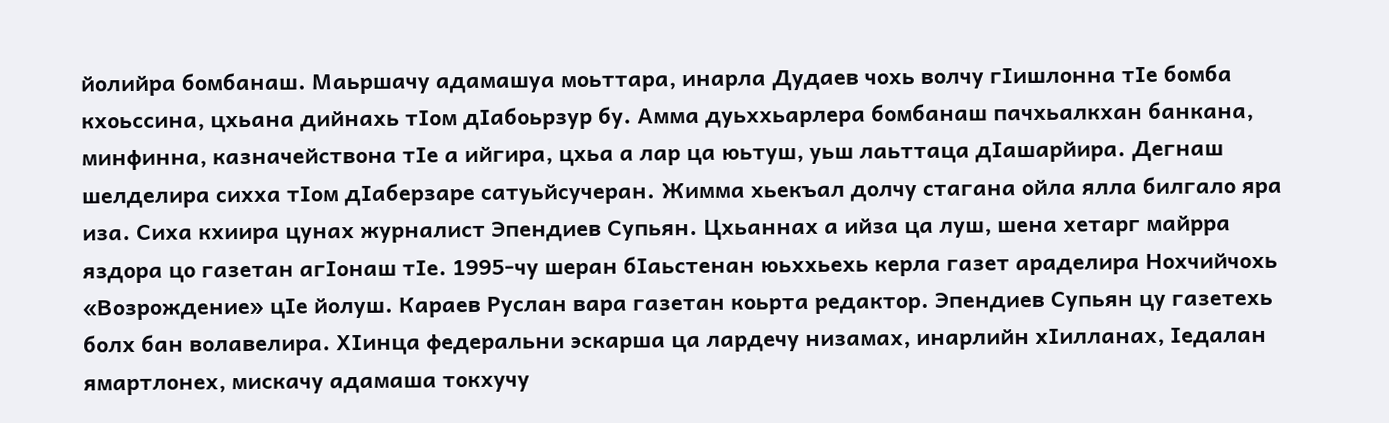йолийра бомбанаш. Маьршачу адамашуа моьттара, инарла Дудаев чохь волчу гIишлонна тIе бомба кхоьссина, цхьана дийнахь тIом дIабоьрзур бу. Амма дуьххьарлера бомбанаш пачхьалкхан банкана, минфинна, казначействона тIе а ийгира, цхьа а лар ца юьтуш, уьш лаьттаца дIашарйира. Дегнаш шелделира сихха тIом дIаберзаре сатуьйсучеран. Жимма хьекъал долчу стагана ойла ялла билгало яра иза. Сиха кхиира цунах журналист Эпендиев Супьян. Цхьаннах а ийза ца луш, шена хетарг майрра яздора цо газетан агIонаш тIе. 1995-чу шеран бIаьстенан юьххьехь керла газет араделира Нохчийчохь «Возрождение» цIе йолуш. Караев Руслан вара газетан коьрта редактор. Эпендиев Супьян цу газетехь болх бан волавелира. ХIинца федеральни эскарша ца лардечу низамах, инарлийн хIилланах, Iедалан ямартлонех, мискачу адамаша токхучу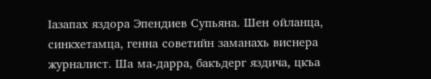Iазапах яздора Эпендиев Супьяна. Шен ойланца, синкхетамца, генна советийн заманахь виснера журналист. Ша ма-дарра, бакъдерг яздича, цкъа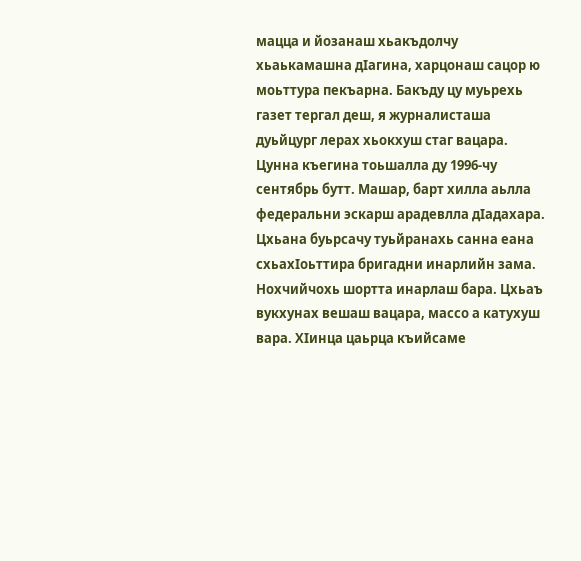мацца и йозанаш хьакъдолчу хьаькамашна дIагина, харцонаш сацор ю моьттура пекъарна. Бакъду цу муьрехь газет тергал деш, я журналисташа дуьйцург лерах хьокхуш стаг вацара. Цунна къегина тоьшалла ду 1996-чу сентябрь бутт. Машар, барт хилла аьлла федеральни эскарш арадевлла дIадахара. Цхьана буьрсачу туьйранахь санна еана схьахIоьттира бригадни инарлийн зама. Нохчийчохь шортта инарлаш бара. Цхьаъ вукхунах вешаш вацара, массо а катухуш вара. ХIинца цаьрца къийсаме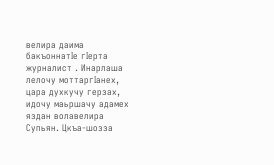велира даима бакъоннатIе гIерта журналист . Инарлаша лелочу моттаргIанех, цара духкучу герзах, идочу маьршачу адамех яздан волавелира Супьян. Цкъа-шозза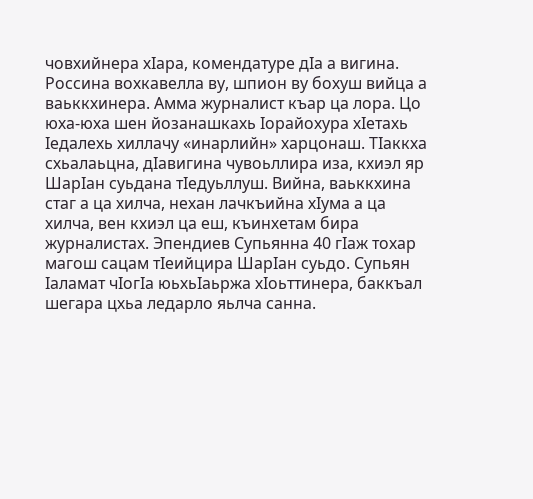човхийнера хIара, комендатуре дIа а вигина. Россина вохкавелла ву, шпион ву бохуш вийца а ваьккхинера. Амма журналист къар ца лора. Цо юха-юха шен йозанашкахь Iорайохура хIетахь Iедалехь хиллачу «инарлийн» харцонаш. ТIаккха схьалаьцна, дIавигина чувоьллира иза, кхиэл яр ШарIан суьдана тIедуьллуш. Вийна, ваьккхина стаг а ца хилча, нехан лачкъийна хIума а ца хилча, вен кхиэл ца еш, къинхетам бира журналистах. Эпендиев Супьянна 40 гIаж тохар магош сацам тIеийцира ШарIан суьдо. Супьян Iаламат чIогIа юьхьIаьржа хIоьттинера, баккъал шегара цхьа ледарло яьлча санна.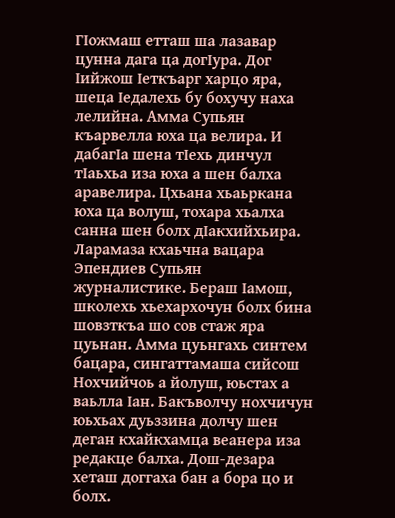ГIожмаш етташ ша лазавар цунна дага ца догIура. Дог Iийжош Iеткъарг харцо яра, шеца Iедалехь бу бохучу наха лелийна. Амма Супьян къарвелла юха ца велира. И дабагIа шена тIехь динчул тIаьхьа иза юха а шен балха аравелира. Цхьана хьаьркана юха ца волуш, тохара хьалха санна шен болх дIакхийхьира. Ларамаза кхаьчна вацара Эпендиев Супьян журналистике. Бераш Iамош, школехь хьехархочун болх бина шовзткъа шо сов стаж яра цуьнан. Амма цуьнгахь синтем бацара, сингаттамаша сийсош Нохчийчоь а йолуш, юьстах а ваьлла Iан. Бакъволчу нохчичун юьхьах дуьззина долчу шен деган кхайкхамца веанера иза редакце балха. Дош-дезара хеташ доггаха бан а бора цо и болх.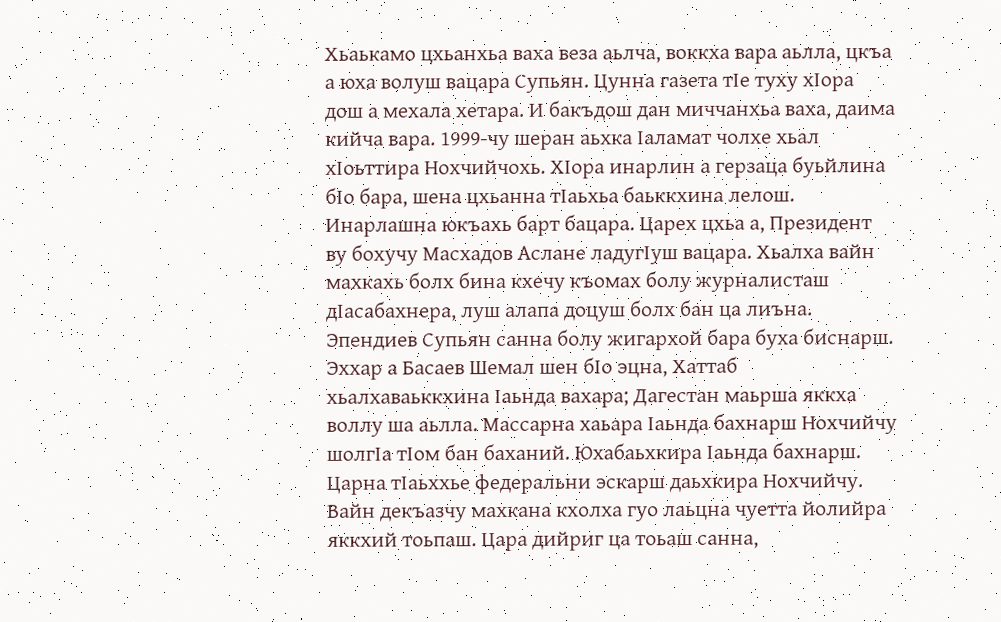Хьаькамо цхьанхьа ваха веза аьлча, воккха вара аьлла, цкъа а юха волуш вацара Супьян. Цунна газета тIе туху хIора дош а мехала хетара. И бакъдош дан миччанхьа ваха, даима кийча вара. 1999-чу шеран аьхка Iаламат чолхе хьал хIоьттира Нохчийчохь. ХIора инарлин а герзаца буьйлина бIо бара, шена цхьанна тIаьхьа баьккхина лелош. Инарлашна юкъахь барт бацара. Царех цхьа а, Президент ву бохучу Масхадов Аслане ладугIуш вацара. Хьалха вайн махкахь болх бина кхечу къомах болу журналисташ дIасабахнера, луш алапа доцуш болх бан ца лиъна. Эпендиев Супьян санна болу жигархой бара буха биснарш. Эххар а Басаев Шемал шен бIо эцна, Хаттаб хьалхаваьккхина Iаьнда вахара; Дагестан маьрша яккха воллу ша аьлла. Массарна хаьара Iаьнда бахнарш Нохчийчу шолгIа тIом бан баханий. Юхабаьхкира Iаьнда бахнарш. Царна тIаьххье федеральни эскарш даьхкира Нохчийчу. Вайн декъазчу махкана кхолха гуо лаьцна чуетта йолийра яккхий тоьпаш. Цара дийриг ца тоьаш санна,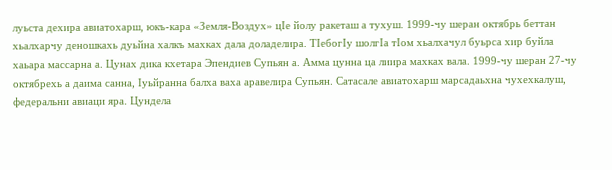луьста дехира авиатохарш, юкъ-кара «Земля-Воздух» цIе йолу ракеташ а тухуш. 1999-чу шеран октябрь беттан хьалхарчу деношкахь дуьйна халкъ махках дала доладелира. ТIебогIу шолгIа тIом хьалхачул буьрса хир буйла хаьара массарна а. Цунах дика кхетара Эпендиев Супьян а. Амма цунна ца лиира махках вала. 1999-чу шеран 27-чу октябрехь а даима санна, Iуьйранна балха ваха аравелира Супьян. Сатасале авиатохарш марсадаьхна чухехкалуш, федеральни авиаци яра. Цундела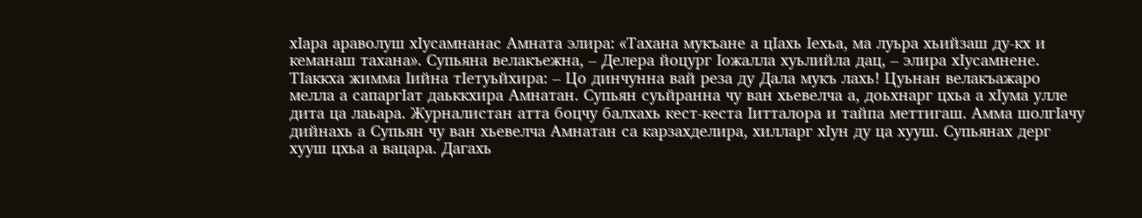хIара араволуш хIусамнанас Амната элира: «Тахана мукъане а цIахь Iехьа, ма луьра хьийзаш ду-кх и кеманаш тахана». Супьяна велакъежна, – Делера йоцург Iожалла хуьлийла дац, – элира хIусамнене. ТIаккха жимма Iийна тIетуьйхира: – Цо динчунна вай реза ду Дала мукъ лахь! Цуьнан велакъажаро мелла а сапаргIат даьккхира Амнатан. Супьян суьйранна чу ван хьевелча а, доьхнарг цхьа а хIума улле дита ца лаьара. Журналистан атта боцчу балхахь кест-кеста Iитталора и тайпа меттигаш. Амма шолгIачу дийнахь а Супьян чу ван хьевелча Амнатан са карзахделира, хилларг хIун ду ца хууш. Супьянах дерг хууш цхьа а вацара. Дагахь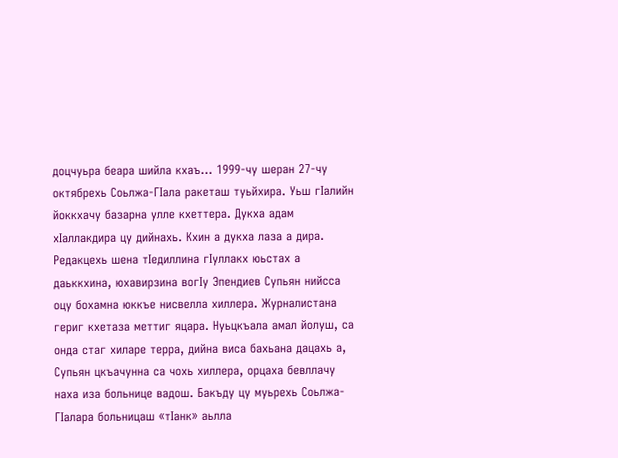доцчуьра беара шийла кхаъ… 1999-чу шеран 27-чу октябрехь Соьлжа-ГIала ракеташ туьйхира. Уьш гIалийн йоккхачу базарна улле кхеттера. Дукха адам хIаллакдира цу дийнахь. Кхин а дукха лаза а дира. Редакцехь шена тIедиллина гIуллакх юьстах а даьккхина, юхавирзина вогIу Эпендиев Супьян нийсса оцу бохамна юккъе нисвелла хиллера. Журналистана гериг кхетаза меттиг яцара. Нуьцкъала амал йолуш, са онда стаг хиларе терра, дийна виса бахьана дацахь а, Супьян цкъачунна са чохь хиллера, орцаха бевллачу наха иза больнице вадош. Бакъду цу муьрехь Соьлжа-ГIалара больницаш «тIанк» аьлла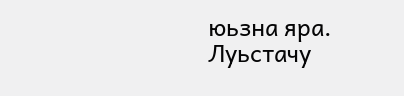юьзна яра. Луьстачу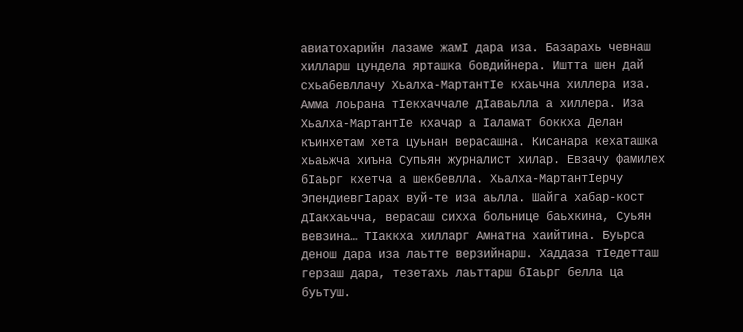авиатохарийн лазаме жамI дара иза. Базарахь чевнаш хилларш цундела ярташка бовдийнера. Иштта шен дай схьабевллачу Хьалха-МартантIе кхаьчна хиллера иза. Амма лоьрана тIекхаччале дIаваьлла а хиллера. Иза Хьалха-МартантIе кхачар а Iаламат боккха Делан къинхетам хета цуьнан верасашна. Кисанара кехаташка хьаьжча хиъна Супьян журналист хилар. Евзачу фамилех бIаьрг кхетча а шекбевлла. Хьалха-МартантIерчу ЭпендиевгIарах вуй-те иза аьлла. Шайга хабар-кост дIакхаьчча, верасаш сихха больнице баьхкина, Суьян вевзина… ТIаккха хилларг Амнатна хаийтина. Буьрса денош дара иза лаьтте верзийнарш. Хаддаза тIедетташ герзаш дара, тезетахь лаьттарш бIаьрг белла ца буьтуш.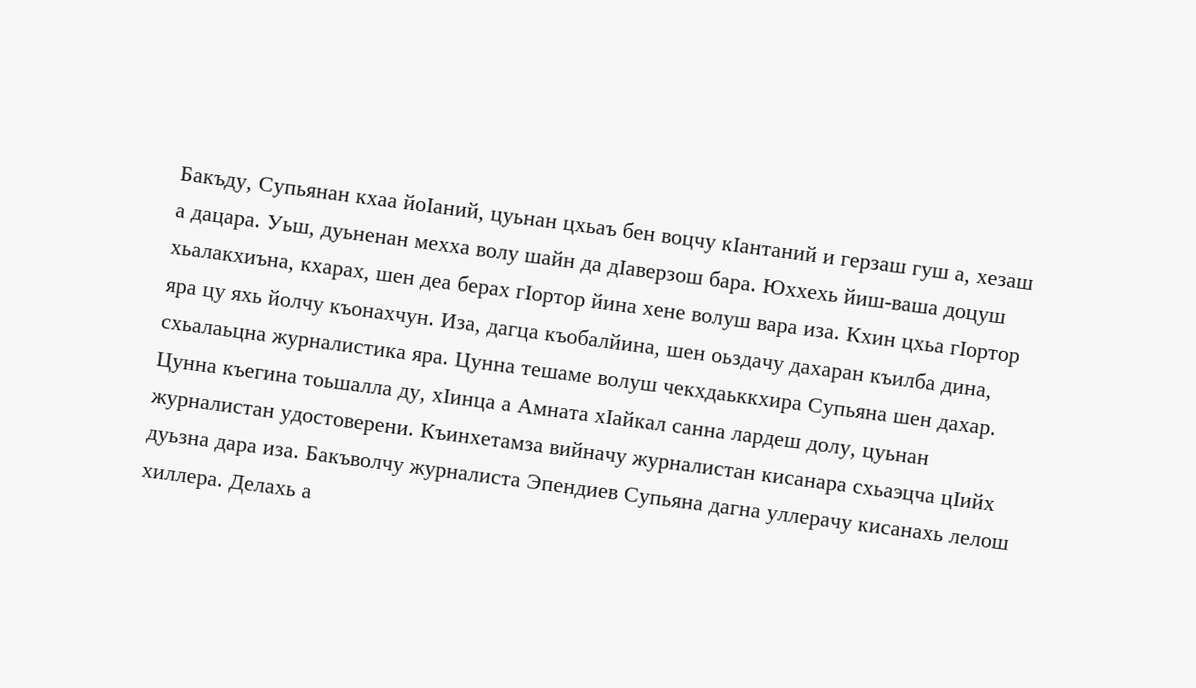Бакъду, Супьянан кхаа йоIаний, цуьнан цхьаъ бен воцчу кIантаний и герзаш гуш а, хезаш а дацара. Уьш, дуьненан мехха волу шайн да дIаверзош бара. Юххехь йиш-ваша доцуш хьалакхиъна, кхарах, шен деа берах гIортор йина хене волуш вара иза. Кхин цхьа гIортор яра цу яхь йолчу къонахчун. Иза, дагца къобалйина, шен оьздачу дахаран къилба дина, схьалаьцна журналистика яра. Цунна тешаме волуш чекхдаьккхира Супьяна шен дахар. Цунна къегина тоьшалла ду, хIинца а Амната хIайкал санна лардеш долу, цуьнан журналистан удостоверени. Къинхетамза вийначу журналистан кисанара схьаэцча цIийх дуьзна дара иза. Бакъволчу журналиста Эпендиев Супьяна дагна уллерачу кисанахь лелош хиллера. Делахь а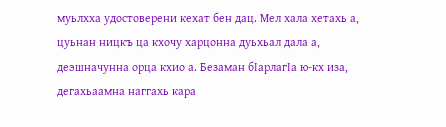муьлхха удостоверени кехат бен дац. Мел хала хетахь а, цуьнан ницкъ ца кхочу харцонна дуьхьал дала а, деэшначунна орца кхио а. Безаман бIарлагIа ю-кх иза, дегахьаамна наггахь кара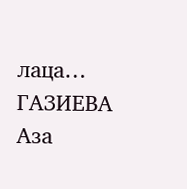лаца…
ГАЗИЕВА Аза